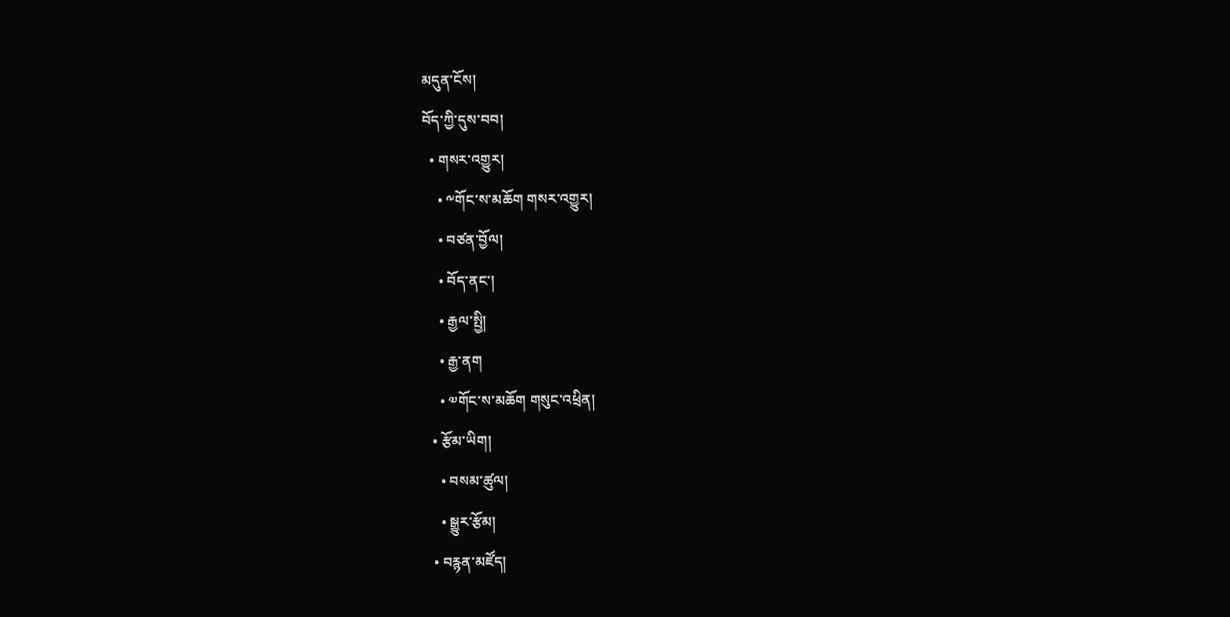མདུན་ངོས།
བོད་ཀྱི་དུས་བབ།
  • གསར་འགྱུར།
    • ༸གོང་ས་མཆོག གསར་འགྱུར།
    • བཙན་བྱོལ།
    • བོད་ནང་།
    • རྒྱལ་སྤྱི།
    • རྒྱ་ནག
    • ༧གོང་ས་མཆོག གསུང་འཕྲིན།
  • རྩོམ་ཡིག།
    • བསམ་ཚུལ།
    • སྒྱུར་རྩོམ།
  • བརྙན་མཛོད།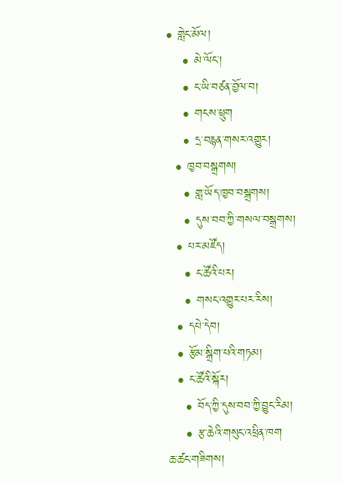• གླེང་མོལ།
    • མེ་ལོང་།
    • ང་ཡི་བཙན་བྱོལ་བ།
    • གངས་ཕྲུག
    • དྲ་བརྙན་གསར་འགྱུར།
  • ཁྱབ་བསྒྲགས།
    • གླ་ཡོད་ཁྱབ་བསྒྲགས།
    • དུས་བབ་ཀྱི་གསལ་བསྒྲགས།
  • པར་མཛོད།
    • ང་ཚོའི་པར།
    • གསང་འགྱུར་པར་རིས།
  • དཔེ་དེབ།
  • རྩོམ་སྒྲིག་པའི་གཏམ།
  • ང་ཚོའི་སྐོར།
    • བོད་ཀྱི་དུས་བབ་ཀྱི་བྱུང་རིམ།
    • རྩ་ཆེའི་གསུང་འཕྲིན་ཁག
ཆ་ཚང་གཟིགས།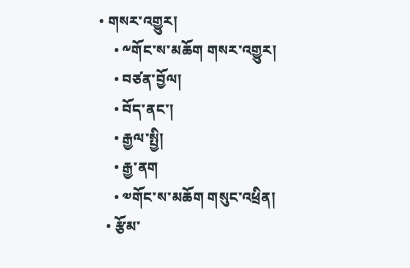• གསར་འགྱུར།
    • ༸གོང་ས་མཆོག གསར་འགྱུར།
    • བཙན་བྱོལ།
    • བོད་ནང་།
    • རྒྱལ་སྤྱི།
    • རྒྱ་ནག
    • ༧གོང་ས་མཆོག གསུང་འཕྲིན།
  • རྩོམ་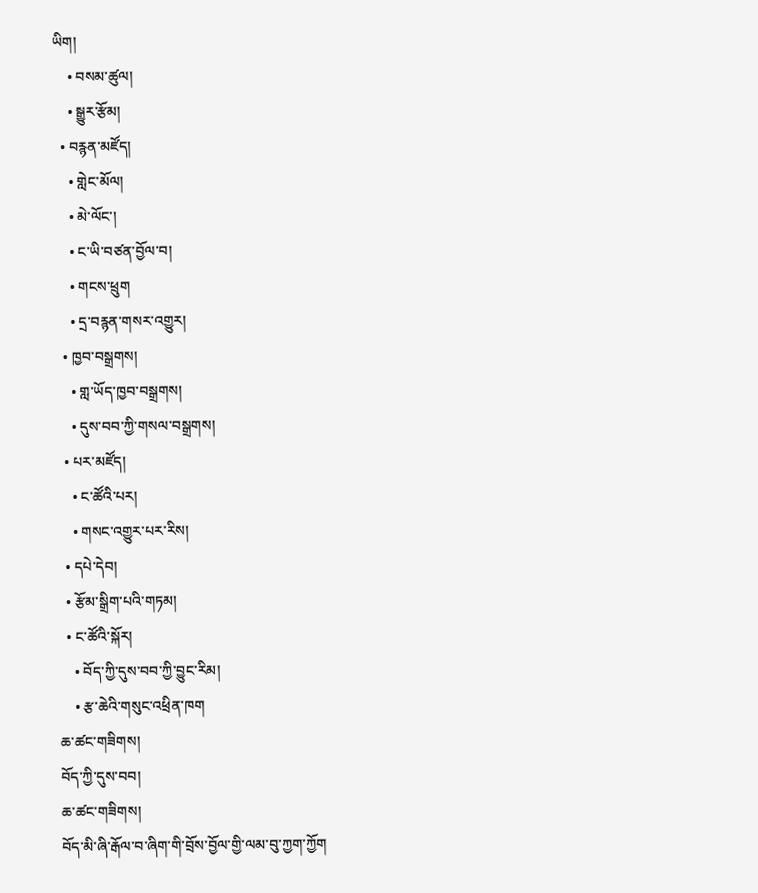ཡིག།
    • བསམ་ཚུལ།
    • སྒྱུར་རྩོམ།
  • བརྙན་མཛོད།
    • གླེང་མོལ།
    • མེ་ལོང་།
    • ང་ཡི་བཙན་བྱོལ་བ།
    • གངས་ཕྲུག
    • དྲ་བརྙན་གསར་འགྱུར།
  • ཁྱབ་བསྒྲགས།
    • གླ་ཡོད་ཁྱབ་བསྒྲགས།
    • དུས་བབ་ཀྱི་གསལ་བསྒྲགས།
  • པར་མཛོད།
    • ང་ཚོའི་པར།
    • གསང་འགྱུར་པར་རིས།
  • དཔེ་དེབ།
  • རྩོམ་སྒྲིག་པའི་གཏམ།
  • ང་ཚོའི་སྐོར།
    • བོད་ཀྱི་དུས་བབ་ཀྱི་བྱུང་རིམ།
    • རྩ་ཆེའི་གསུང་འཕྲིན་ཁག
ཆ་ཚང་གཟིགས།
བོད་ཀྱི་དུས་བབ།
ཆ་ཚང་གཟིགས།
བོད་མི་ཞི་རྒོལ་བ་ཞིག་གི་བྲོས་བྱོལ་གྱི་ལམ་བུ་ཀྱག་ཀྱོག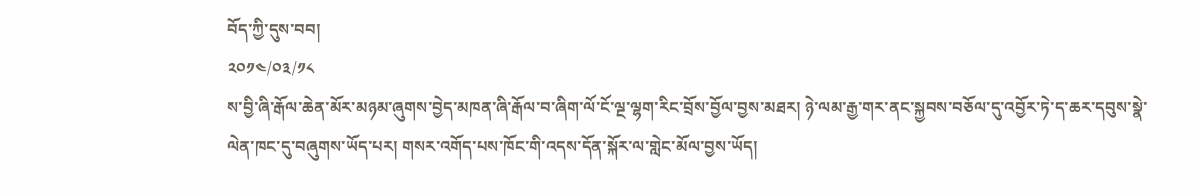བོད་ཀྱི་དུས་བབ།
༢༠༡༤/༠༣/༡༨
ས་བྱི་ཞི་རྒོལ་ཆེན་མོར་མཉམ་ཞུགས་བྱེད་མཁན་ཞི་རྒོལ་བ་ཞིག་ལོ་ངོ་ལྔ་ལྷག་རིང་བྲོས་བྱོལ་བྱས་མཐར། ཉེ་ལམ་རྒྱ་གར་ནང་སྐྱབས་བཅོལ་དུ་འབྱོར་ཏེ་ད་ཆར་དབུས་སྣེ་ལེན་ཁང་དུ་བཞུགས་ཡོད་པར། གསར་འགོད་པས་ཁོང་གི་འདས་དོན་སྐོར་ལ་གླེང་མོལ་བྱས་ཡོད།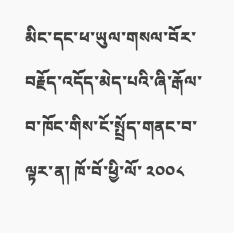མིང་དང་ཕ་ཡུལ་གསལ་བོར་བརྗོད་འདོད་མེད་པའི་ཞི་རྒོལ་བ་ཁོང་གིས་ངོ་སྤྲོད་གནང་བ་ལྟར་ན། ཁོ་བོ་ཕྱི་ལོ་ ༢༠༠༨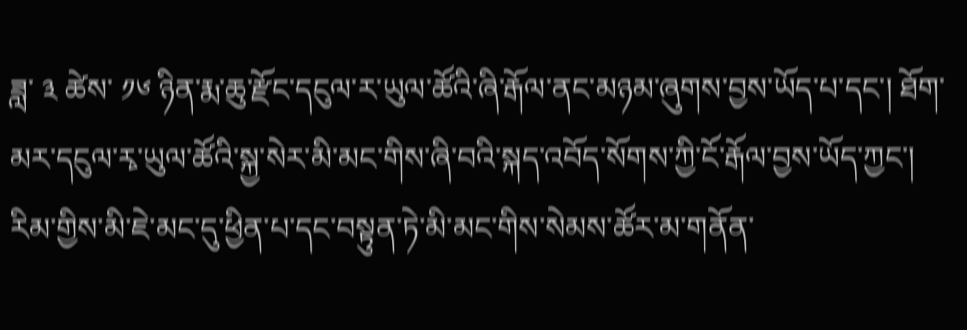ཟླ་ ༣ ཚེས་ ༡༦ ཉིན་རྨ་ཆུ་རྫོང་དངུལ་ར་ཡུལ་ཚོའི་ཞི་རྒོལ་ནང་མཉམ་ཞུགས་བྱས་ཡོད་པ་དང་། ཐོག་མར་དངུལ་རྭ་ཡུལ་ཚོའི་སྐྱ་སེར་མི་མང་གིས་ཞི་བའི་སྐད་འབོད་སོགས་ཀྱི་ངོ་རྒོལ་བྱས་ཡོད་ཀྱང་། རིམ་གྱིས་མི་ཇེ་མང་དུ་ཕྱིན་པ་དང་བསྟུན་ཏེ་མི་མང་གིས་སེམས་ཚོར་མ་གནོན་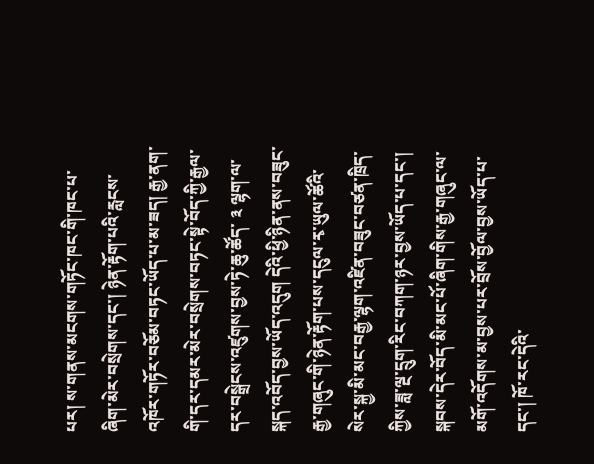པར། ས་གནས་མངགས་གཏོང་ཁང་གི་ཁང་པ་ཞིག་མེར་བསྲེགས་དང་། ཉེན་རྟོག་པའི་རླངས་འཁོར་གཏོར་བཅོམ་བཏང་ཡོད་པ་མ་ཟད། རྒྱ་ནག་གི་དར་དམར་མེར་བསྲེགས་བཏང་སྟེ་བོད་ཀྱི་རྒྱལ་དར་བསྒྲེངས་འཛུགས་བྱས་ཏེ་ཆུ་ཚོད་ ༣ ལྷག་ལ་སྐད་འབོད་བྱས་ཡོད་འདུག དེའི་ཕྱི་ཉིན་ནས་བཟུང་རྒྱ་གཞུང་གི་ཉེན་རྟོག་པས་དངུལ་རྭ་ཡུལ་ཚོའི་སེར་སྐྱ་མི་མང་བརྒྱ་ལྷག་འཛིན་བཟུང་བཙན་ཁྲིད་ཀྱིས་ཟླ་ལྔ་དྲུག་རིང་བཀག་ཉར་བྱས་ཡོད་པ་དང་། སྐབས་དེར་བོད་མི་མང་པོ་ཞིག་གིས་རྒྱ་གཞུང་ལ་མགོ་འདོགས་མ་བྱས་པར་བྲོས་བྱོལ་བྱས་ཡོད་པ་དང་། ཁོ་རང་དེའི་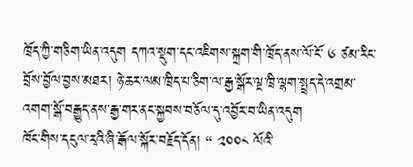ཁྲོད་ཀྱི་གཅིག་ཡིན་འདུག དཀའ་སྡུག་དང་འཇིགས་སྐྲག་གི་ཁྲོད་ནས་ལོ་ངོ་ ༦ ཙམ་རིང་བྲོས་བྱོལ་བྱས་མཐར། ཉེ་ཆར་ལམ་ཁྲིད་པ་ཅིག་ལ་རྒྱ་སྒོར་ལྔ་ཁྲི་ལྷག་སྤྲད་དེ་འགྲམ་འགག་སྒོ་བརྒྱུད་ནས་རྒྱ་གར་ནང་སྐྱབས་བཅོལ་དུ་འབྱོར་བ་ཡིན་འདུག
ཁོང་གིས་དངུལ་རྭའི་ཞི་རྒོལ་སྐོར་བརྗོད་དོན། “ ༢༠༠༨ ལོའི་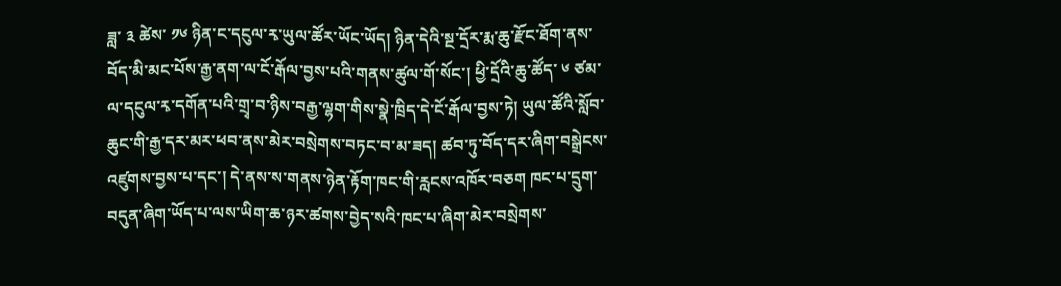ཟླ་ ༣ ཚེས་ ༡༦ ཉིན་ང་དངུལ་རྭ་ཡུལ་ཚོར་ཡོང་ཡོད། ཉིན་དེའི་སྔ་དྲོར་རྨ་ཆུ་རྫོང་ཐོག་ནས་བོད་མི་མང་པོས་རྒྱ་ནག་ལ་ངོ་རྒོལ་བྱས་པའི་གནས་ཚུལ་གོ་སོང་། ཕྱི་དྲོའི་ཆུ་ཚོད་ ༦ ཙམ་ལ་དངུལ་རྭ་དགོན་པའི་གྲྭ་བ་ཉིས་བརྒྱ་ལྷག་གིས་སྣེ་ཁྲིད་དེ་ངོ་རྒོལ་བྱས་ཏེ། ཡུལ་ཚོའི་སློབ་ཆུང་གི་རྒྱ་དར་མར་ཕབ་ནས་མེར་བསྲེགས་བཏང་བ་མ་ཟད། ཚབ་ཏུ་བོད་དར་ཞིག་བསྒྲེངས་འཛུགས་བྱས་པ་དང་། དེ་ནས་ས་གནས་ཉེན་རྟོག་ཁང་གི་རླངས་འཁོར་བཅག ཁང་པ་དྲུག་བདུན་ཞིག་ཡོད་པ་ལས་ཡིག་ཆ་ཉར་ཚགས་བྱེད་སའི་ཁང་པ་ཞིག་མེར་བསྲེགས་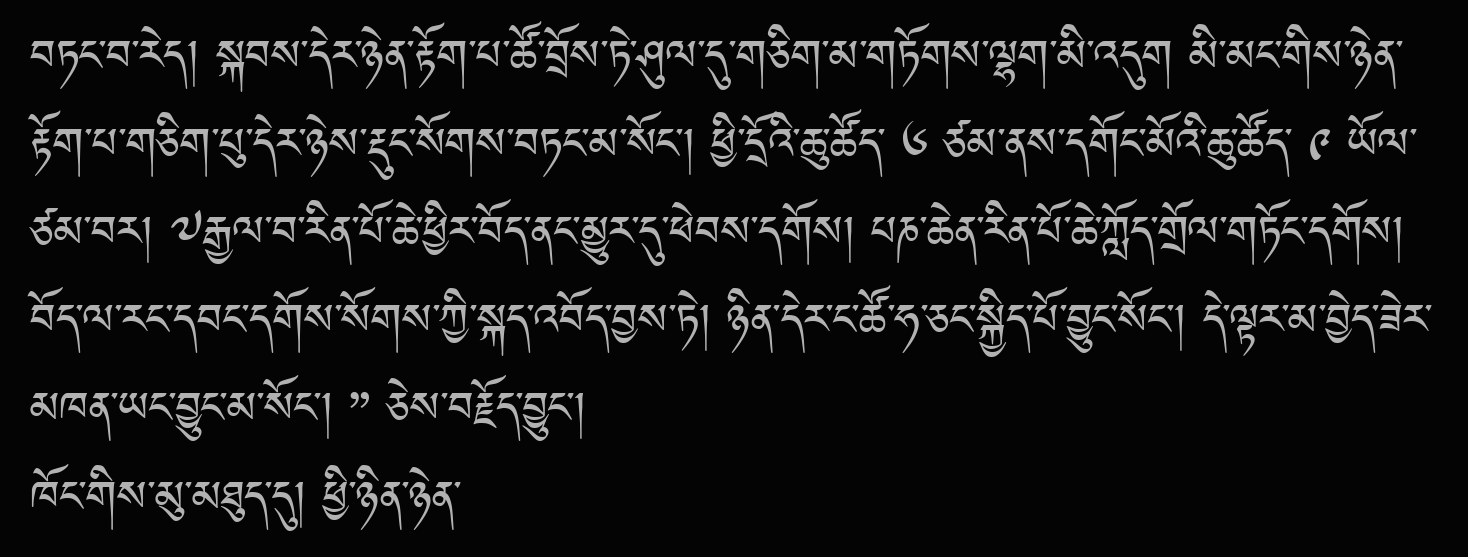བཏང་བ་རེད། སྐབས་དེར་ཉེན་རྟོག་པ་ཚོ་བྲོས་ཏེ་ཤུལ་དུ་གཅིག་མ་གཏོགས་ལྷག་མི་འདུག མི་མང་གིས་ཉེན་རྟོག་པ་གཅིག་པུ་དེར་ཉེས་རྡུང་སོགས་བཏང་མ་སོང་། ཕྱི་དྲོའི་ཆུ་ཚོད་ ༦ ཙམ་ནས་དགོང་མོའི་ཆུ་ཚོད་ ༩ ཡོལ་ཙམ་བར། ༧རྒྱལ་བ་རིན་པོ་ཆེ་ཕྱིར་བོད་ནང་མྱུར་དུ་ཕེབས་དགོས། པཎ་ཆེན་རིན་པོ་ཆེ་ཀློད་གྲོལ་གཏོང་དགོས། བོད་ལ་རང་དབང་དགོས་སོགས་ཀྱི་སྐད་འབོད་བྱས་ཏེ། ཉིན་དེར་ང་ཚོ་ཧ་ཅང་སྐྱིད་པོ་བྱུང་སོང་། དེ་ལྟར་མ་བྱེད་ཟེར་མཁན་ཡང་བྱུང་མ་སོང་། ” ཅེས་བརྗོད་བྱུང་།
ཁོང་གིས་མུ་མཐུད་དུ། ཕྱི་ཉིན་ཉེན་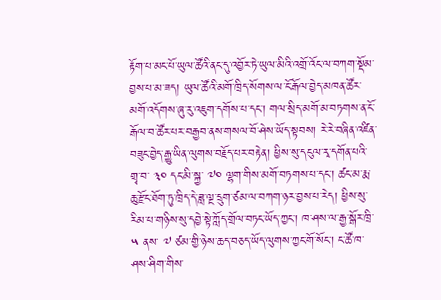རྟོག་པ་མང་པོ་ཡུལ་ཚོའི་ནང་དུ་འབྱོར་ཏེ་ཡུལ་མིའི་འགྲོ་འོང་ལ་བཀག་སྡོམ་བྱས་པ་མ་ཟད། ཡུལ་ཚོའི་མགོ་ཁྲིད་སོགས་ལ་ངོ་རྒོལ་བྱེད་མཁན་ཚོར་མགོ་འདོགས་ཞུ་རུ་འཇུག་དགོས་པ་དང་། གལ་སྲིད་མགོ་མ་བཏགས་ན་ངོ་རྒོལ་བ་ཚོར་པར་བརྒྱབ་ནས་གསལ་བོ་ཤེས་ཡོད་སྟབས། རེ་རེ་བཞིན་འཛིན་བཟུང་བྱེད་རྒྱུ་ཡིན་ལུགས་བརྗོད་པར་བརྟེན། ཕྱིས་སུ་དངུལ་རྭ་དགོན་པའི་གྲྭ་བ་ ༣༠ དང་མི་སྐྱ་ ༧༠ ལྷག་གིས་མགོ་བཏགས་པ་དང་། ཚང་མ་རྨ་ཆུ་རྫོང་ཐོག་ཏུ་ཁྲིད་དེ་ཟླ་ལྔ་དྲུག་ཙམ་ལ་བཀག་ཉར་བྱས་པ་རེད། ཕྱིས་སུ་རིམ་པ་གཉིས་སུ་དབྱེ་སྟེ་ཀློད་གྲོལ་བཏང་ཡོད་ཀྱང་། ཁ་ཤས་ལ་རྒྱ་སྒོར་ཁྲི་ ༥ ནས་ ༧ ཙམ་གྱི་ཉེས་ཆད་བཅད་ཡོད་ལུགས་ཀྱང་གོ་སོང་། ང་ཚོ་ཁ་ཤས་ཤིག་གིས་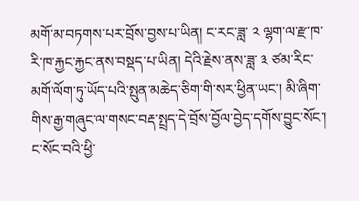མགོ་མ་བཏགས་པར་བྲོས་བྱས་པ་ཡིན། ང་རང་ཟླ་ ༢ ལྷག་ལ་རྫ་ཁ་རི་ཁ་རྐྱང་རྐྱང་ནས་བསྡད་པ་ཡིན། དེའི་རྗེས་ནས་ཟླ་ ༣ ཙམ་རིང་མགོ་ལོག་ཏུ་ཡོད་པའི་སྤུན་མཆེད་ཅིག་གི་སར་ཕྱིན་ཡང་། མི་ཞིག་གིས་རྒྱ་གཞུང་ལ་གསང་བརྡ་སྤྲད་དེ་བྲོས་བྱོལ་བྱེད་དགོས་བྱུང་སོང་། ང་སོང་བའི་ཕྱི་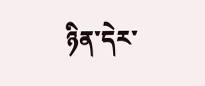ཉིན་དེར་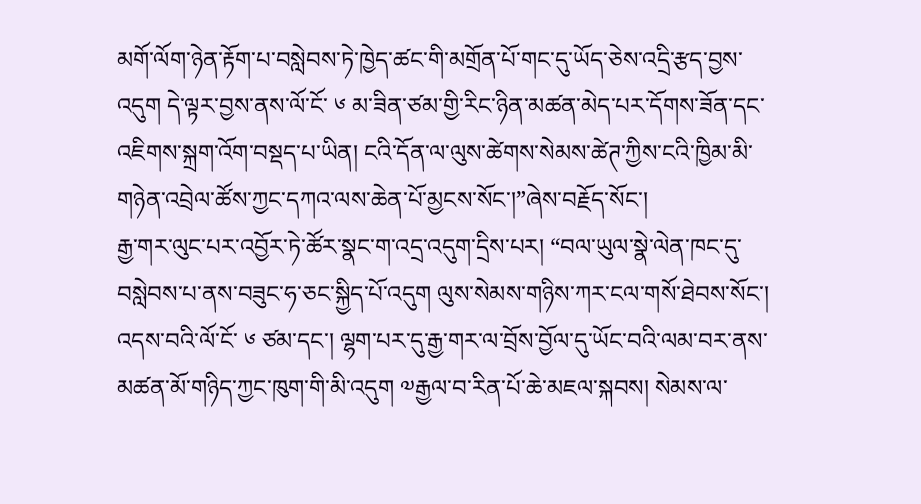མགོ་ལོག་ཉེན་རྟོག་པ་བསླེབས་ཏེ་ཁྱེད་ཚང་གི་མགྲོན་པོ་གང་དུ་ཡོད་ཅེས་འདྲི་རྩད་བྱས་འདུག དེ་ལྟར་བྱས་ནས་ལོ་ངོ་ ༦ མ་ཟིན་ཙམ་གྱི་རིང་ཉིན་མཚན་མེད་པར་དོགས་ཟོན་དང་འཇིགས་སྐྲག་འོག་བསྡད་པ་ཡིན། ངའི་དོན་ལ་ལུས་ཚེགས་སེམས་ཚེཊ་ཀྱིས་ངའི་ཁྱིམ་མི་གཉེན་འབྲེལ་ཚོས་ཀྱང་དཀའ་ལས་ཆེན་པོ་མྱངས་སོང་།”ཞེས་བརྗོད་སོང་།
རྒྱ་གར་ལུང་པར་འབྱོར་ཏེ་ཚོར་སྣང་ག་འདྲ་འདུག་དྲིས་པར། “བལ་ཡུལ་སྣེ་ལེན་ཁང་དུ་བསླེབས་པ་ནས་བཟུང་ཧ་ཅང་སྐྱིད་པོ་འདུག ལུས་སེམས་གཉིས་ཀར་ངལ་གསོ་ཐེབས་སོང་། འདས་བའི་ལོ་ངོ་ ༦ ཙམ་དང་། ལྷག་པར་དུ་རྒྱ་གར་ལ་བྲོས་བྱོལ་དུ་ཡོང་བའི་ལམ་བར་ནས་མཚན་མོ་གཉིད་ཀྱང་ཁུག་གི་མི་འདུག ༧རྒྱལ་བ་རིན་པོ་ཆེ་མཇལ་སྐབས། སེམས་ལ་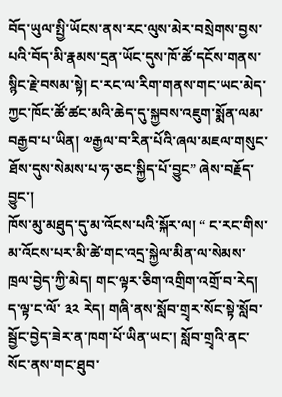བོད་ཡུལ་སྤྱི་ཡོངས་ནས་རང་ལུས་མེར་བསྲེགས་བྱས་པའི་བོད་མི་རྣམས་དྲན་ཡོང་དུས་ཁོ་ཚོ་དངོས་གནས་སྙིང་རྗེ་བསམ་སྟེ། ང་རང་ལ་རིག་གནས་གང་ཡང་མེད་ཀྱང་ཁོང་ཚོ་ཚང་མའི་ཆེད་དུ་སྐྱབས་འཇུག་སྨོན་ལམ་བརྒྱབ་པ་ཡིན། ༧རྒྱལ་བ་རིན་པོའི་ཞལ་མཇལ་གསུང་ཐོས་དུས་སེམས་པ་ཧ་ཅང་སྐྱིད་པོ་བྱུང” ཞེས་བརྗོད་བྱུང་།
ཁོས་མུ་མཐུད་དུ་མ་འོངས་པའི་སྐོར་ལ། “ ང་རང་གིས་མ་འོངས་པར་མི་ཚེ་གང་འདྲ་སྐྱེལ་མིན་ལ་སེམས་ཁྲལ་བྱེད་ཀྱི་མེད། གང་ལྟར་ཅིག་འགྲིག་འགྲོ་བ་རེད། ད་ལྟ་ང་ལོ་ ༣༢ རེད། གཞི་ནས་སློབ་གྲྭར་སོང་སྟེ་སློབ་སྦྱོང་བྱེད་ཟེར་ན་ཁག་པོ་ཡིན་ཡང་། སློབ་གྲྭའི་ནང་སོང་ནས་གང་ཐུབ་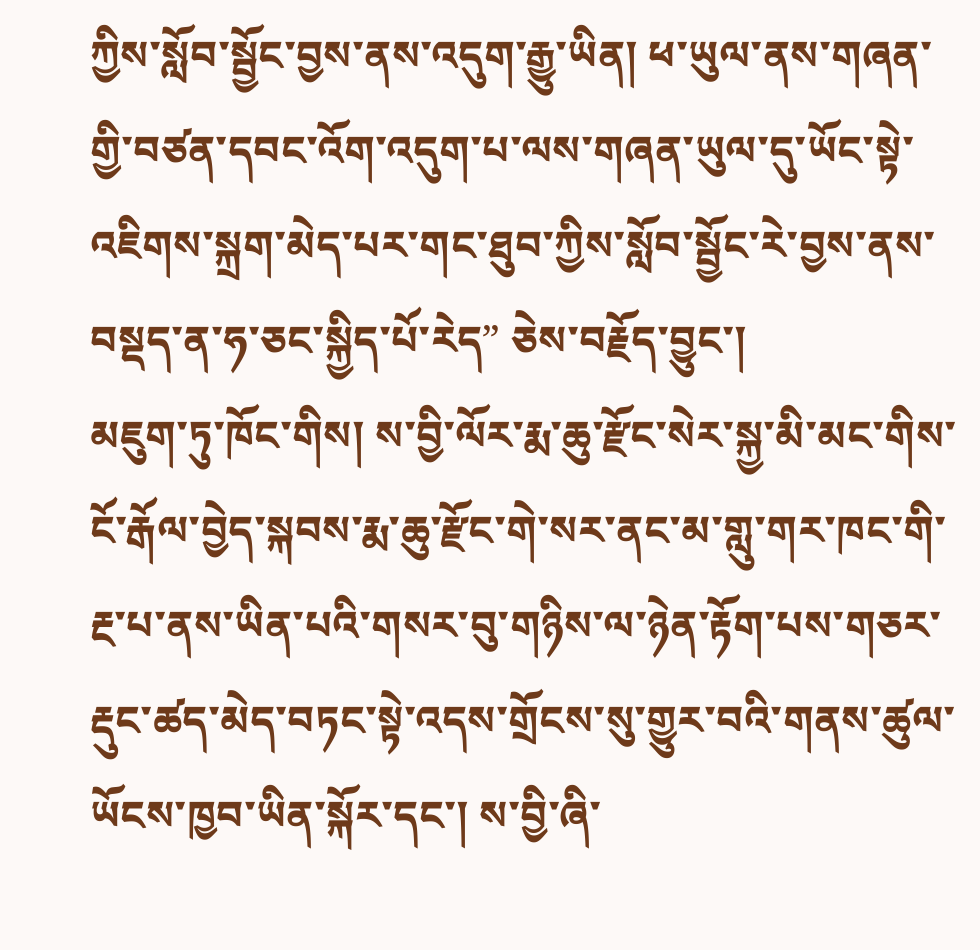ཀྱིས་སློབ་སྦྱོང་བྱས་ནས་འདུག་རྒྱུ་ཡིན། ཕ་ཡུལ་ནས་གཞན་གྱི་བཙན་དབང་འོག་འདུག་པ་ལས་གཞན་ཡུལ་དུ་ཡོང་སྟེ་འཇིགས་སྐྲག་མེད་པར་གང་ཐུབ་ཀྱིས་སློབ་སྦྱོང་རེ་བྱས་ནས་བསྡད་ན་ཧ་ཅང་སྐྱིད་པོ་རེད” ཅེས་བརྗོད་བྱུང་།
མཇུག་ཏུ་ཁོང་གིས། ས་བྱི་ལོར་རྨ་ཆུ་རྫོང་སེར་སྐྱ་མི་མང་གིས་ངོ་རྒོལ་བྱེད་སྐབས་རྨ་ཆུ་རྫོང་གེ་སར་ནང་མ་གླུ་གར་ཁང་གི་རྔ་པ་ནས་ཡིན་པའི་གསར་བུ་གཉིས་ལ་ཉེན་རྟོག་པས་གཅར་རྡུང་ཚད་མེད་བཏང་སྟེ་འདས་གྲོངས་སུ་གྱུར་བའི་གནས་ཚུལ་ཡོངས་ཁྱབ་ཡིན་སྐོར་དང་། ས་བྱི་ཞི་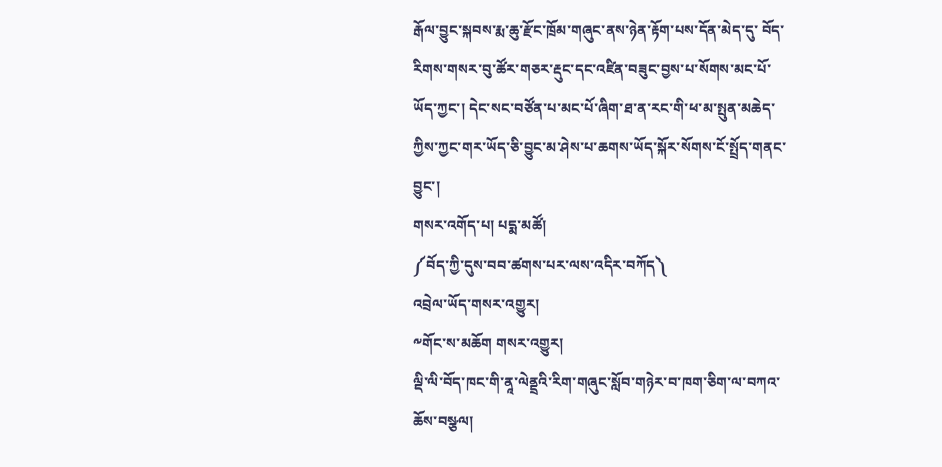རྒོལ་བྱུང་སྐབས་རྨ་ཆུ་རྫོང་ཁྲོམ་གཞུང་ནས་ཉེན་རྟོག་པས་དོན་མེད་དུ་ བོད་རིགས་གསར་བུ་ཚོར་གཅར་རྡུང་དང་འཛིན་བཟུང་བྱས་པ་སོགས་མང་པོ་ཡོད་ཀྱང་། དེང་སང་བཙོན་པ་མང་པོ་ཞིག་ཐ་ན་རང་གི་ཕ་མ་སྤུན་མཆེད་ཀྱིས་ཀྱང་གར་ཡོད་ཅི་བྱུང་མ་ཤེས་པ་ཆགས་ཡོད་སྐོར་སོགས་ངོ་སྤྲོད་གནང་བྱུང་།
གསར་འགོད་པ། པདྨ་མཚོ།
༼བོད་ཀྱི་དུས་བབ་ཚགས་པར་ལས་འདིར་བཀོད༽
འབྲེལ་ཡོད་གསར་འགྱུར།
༸གོང་ས་མཆོག གསར་འགྱུར།
ལྡི་ལི་བོད་ཁང་གི་ནཱ་ལེནྡྲའི་རིག་གཞུང་སློབ་གཉེར་བ་ཁག་ཅིག་ལ་བཀའ་ཆོས་བསྩལ།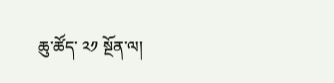ཆུ་ཚོད་ ༢༡ སྔོན་ལ།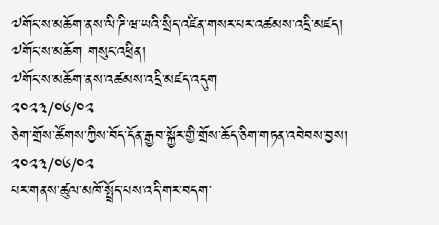༧གོང་ས་མཆོག་ནས་ལི་ཌི་ཝ་ཡའི་སྲིད་འཛིན་གསར་པར་འཚམས་འདྲི་མཛད།
༧གོང་ས་མཆོག གསུང་འཕྲིན།
༧གོང་ས་མཆོག་ནས་འཚམས་འདྲི་མཛད་འདུག
༢༠༢༣/༠༦/༠༢
ཅེག་གྲོས་ཚོགས་ཀྱིས་བོད་དོན་རྒྱབ་སྐྱོར་གྱི་གྲོས་ཆོད་ཅིག་གཏན་འབེབས་བྱས།
༢༠༢༣/༠༦/༠༢
པར་གནས་ཚུལ་མཁོ་སྤྲོད་པས་འདི་གར་བདག་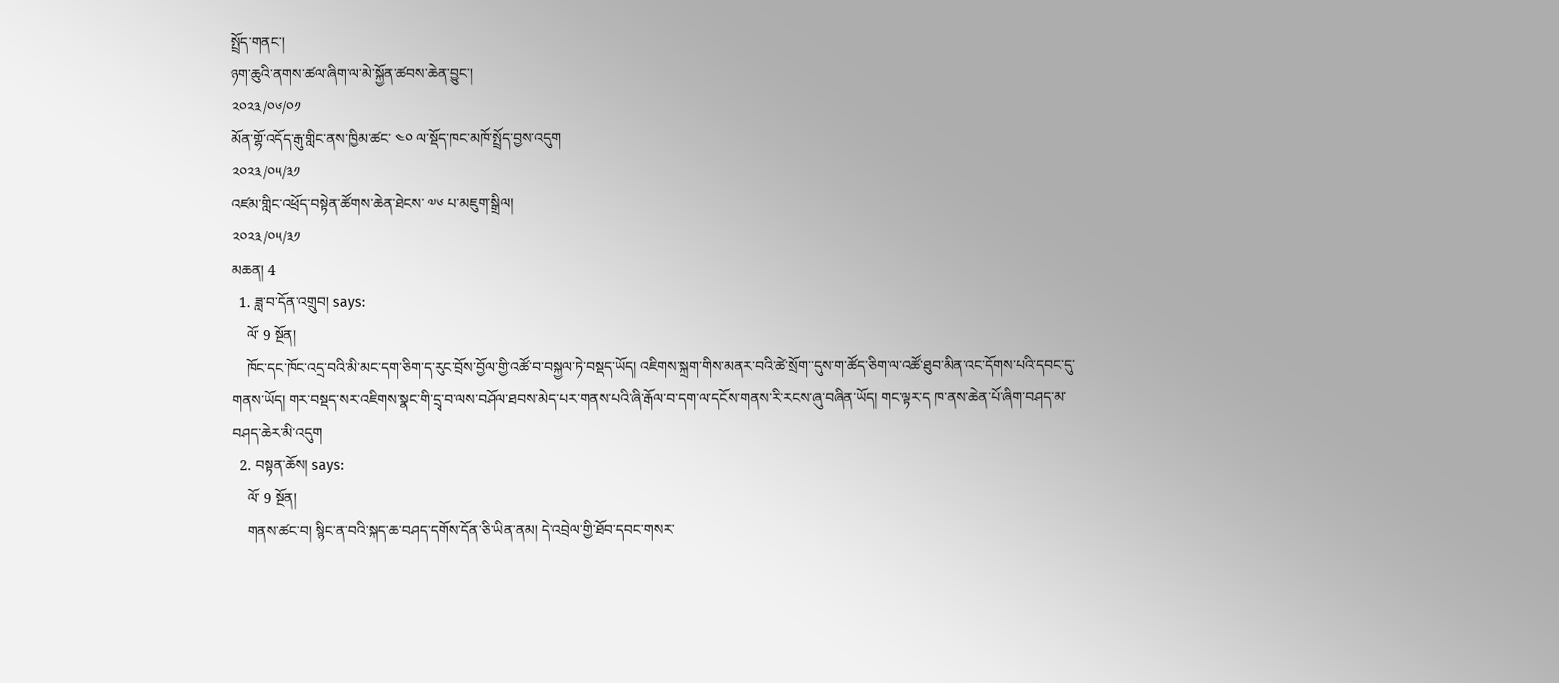སྤྲོད་གནང་།
ཉག་ཆུའི་ནགས་ཚལ་ཞིག་ལ་མེ་སྐྱོན་ཚབས་ཆེན་བྱུང་།
༢༠༢༣/༠༦/༠༡
མོན་གྷོ་འདོད་རྒུ་གླིང་ནས་ཁྱིམ་ཚང་ ༤༠ ལ་སྡོད་ཁང་མཁོ་སྤྲོད་བྱས་འདུག
༢༠༢༣/༠༥/༣༡
འཛམ་གླིང་འཕྲོད་བསྟེན་ཚོགས་ཆེན་ཐེངས་ ༧༦ པ་མཇུག་སྒྲིལ།
༢༠༢༣/༠༥/༣༡
མཆན། 4
  1. ཟླ་བ་དོན་འགྲུབ། says:
    ལོ་ 9 སྔོན།
    ཁོང་དང་ཁོང་འདྲ་བའི་མི་མང་དག་ཅིག་ད་རུང་བྲོས་བྱོལ་གྱི་འཚོ་བ་བསྐྱལ་ཏེ་བསྡད་ཡོད། འཇིགས་སྐྲག་གིས་མནར་བའི་ཚེ་སྲོག་་དུས་ག་ཚོད་ཅིག་ལ་འཚོ་ཐུབ་མིན་འང་དོགས་པའི་དབང་དུ་གནས་ཡོད། གར་བསྡད་སར་འཇིགས་སྣང་གི་དྲྭ་བ་ལས་བཤོལ་ཐབས་མེད་པར་གནས་པའི་ཞི་རྒོལ་བ་དག་ལ་དངོས་གནས་རི་རངས་ཞུ་བཞིན་ཡོད། གང་ལྟར་ད ཁ་ནས་ཆེན་པོ་ཞིག་བཤད་མ་བཤད་ཆེར་མི་འདུག
  2. བསྟན་ཆོས། says:
    ལོ་ 9 སྔོན།
    གནས་ཚང་བ། སྙིང་ན་བའི་སྐད་ཆ་བཤད་དགོས་དོན་ཅི་ཡིན་ནམ། དེ་འབྲེལ་གྱི་ཐོབ་དབང་གསར་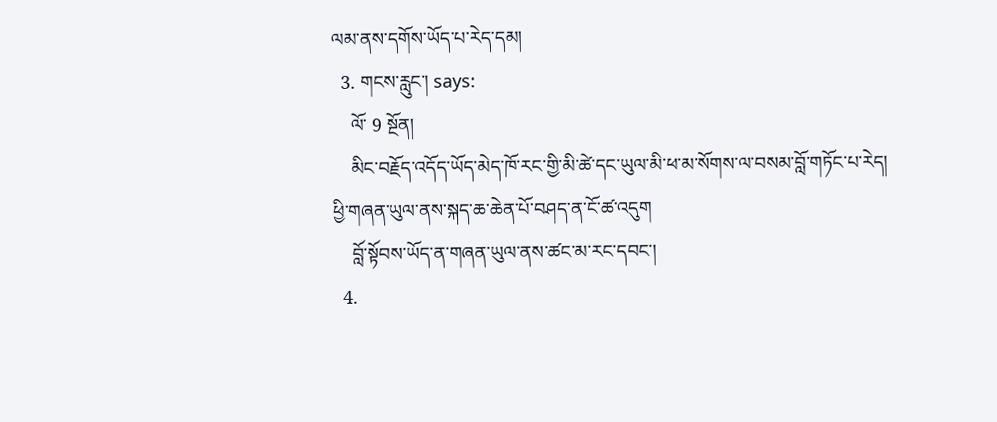ལམ་ནས་དགོས་ཡོད་པ་རེད་དམ།
  3. གངས་རླུང་། says:
    ལོ་ 9 སྔོན།
    མིང་བརྗོད་འདོད་ཡོད་མེད་ཁོ་རང་གྱི་མི་ཚེ་དང་ཡུལ་མི་ཕ་མ་སོགས་ལ་བསམ་བློ་གཏོང་པ་རེད། ཕྱི་གཞན་ཡུལ་ནས་སྐད་ཆ་ཆེན་པོ་བཤད་ན་ངོ་ཚ་འདུག
    བློ་སྟོབས་ཡོད་ན་གཞན་ཡུལ་ནས་ཚང་མ་རང་དབང་།
  4.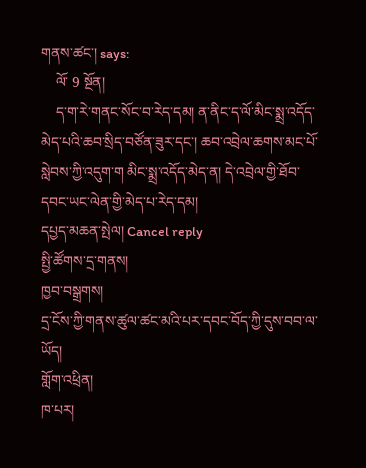གནས་ཚང་། says:
    ལོ་ 9 སྔོན།
    ད་ག་རེ་གནང་སོང་བ་རེད་དམ། ན་ནིང་ད་ལོ་མིང་སྨྲ་འདོད་མེད་པའི་ཆབ་སྲིད་བཙོན་ཟུར་དང་། ཆབ་འབྲེལ་ཆགས་མང་པོ་སླེབས་ཀྱི་འདུག་ག མིང་སྨྲ་འདོད་མེད་ན། དེ་འབྲེལ་གྱི་ཐོབ་དབང་ཡང་ལེན་གྱི་མེད་པ་རེད་དམ།
དཔྱད་མཆན་སྤེལ། Cancel reply
སྤྱི་ཚོགས་དྲ་གནས།
ཁྱབ་བསྒྲགས།
དྲ་ངོས་ཀྱི་གནས་ཚུལ་ཚང་མའི་པར་དབང་བོད་ཀྱི་དུས་བབ་ལ་ཡོད།
གློག་འཕྲིན།
ཁ་པར།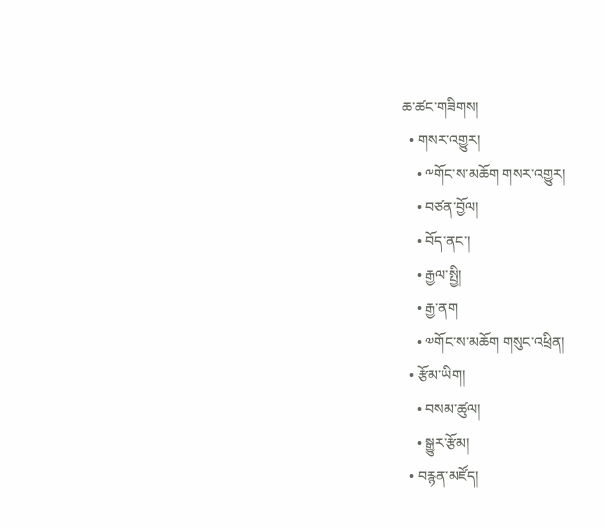ཆ་ཚང་གཟིགས།
  • གསར་འགྱུར།
    • ༸གོང་ས་མཆོག གསར་འགྱུར།
    • བཙན་བྱོལ།
    • བོད་ནང་།
    • རྒྱལ་སྤྱི།
    • རྒྱ་ནག
    • ༧གོང་ས་མཆོག གསུང་འཕྲིན།
  • རྩོམ་ཡིག།
    • བསམ་ཚུལ།
    • སྒྱུར་རྩོམ།
  • བརྙན་མཛོད།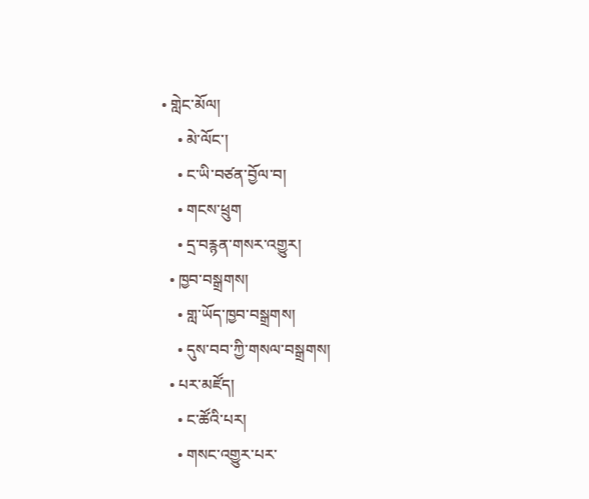• གླེང་མོལ།
    • མེ་ལོང་།
    • ང་ཡི་བཙན་བྱོལ་བ།
    • གངས་ཕྲུག
    • དྲ་བརྙན་གསར་འགྱུར།
  • ཁྱབ་བསྒྲགས།
    • གླ་ཡོད་ཁྱབ་བསྒྲགས།
    • དུས་བབ་ཀྱི་གསལ་བསྒྲགས།
  • པར་མཛོད།
    • ང་ཚོའི་པར།
    • གསང་འགྱུར་པར་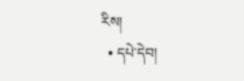རིས།
  • དཔེ་དེབ།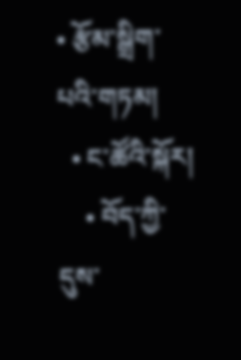• རྩོམ་སྒྲིག་པའི་གཏམ།
  • ང་ཚོའི་སྐོར།
    • བོད་ཀྱི་དུས་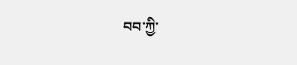བབ་ཀྱི་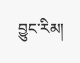བྱུང་རིམ།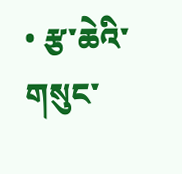• རྩ་ཆེའི་གསུང་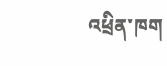འཕྲིན་ཁག